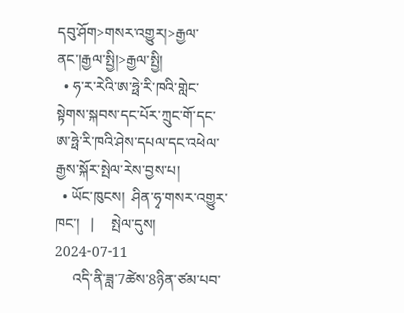དབུ་ཤོག>གསར་འགྱུར།>རྒྱལ་ནང་།རྒྱལ་སྤྱི།>རྒྱལ་སྤྱི།
  • ཧ་ར་རེའི་ཨ་ཧྥེ་རི་ཁའི་གླེང་སྟེགས་སྐབས་དང་པོར་ཀྲུང་གོ་དང་ཨ་ཧྥེ་རི་ཁའི་ཤེས་དཔལ་དང་འཕེལ་རྒྱས་སྐོར་སྤེལ་རེས་བྱས་པ།
  • ཡོང་ཁུངས།  ཤིན་ཧྭ་གསར་འགྱུར་ཁང་།   |     སྤེལ་དུས།  2024-07-11
     འདི་ནི་ཟླ་7ཚེས་8ཉིན་ཙམ་པབ་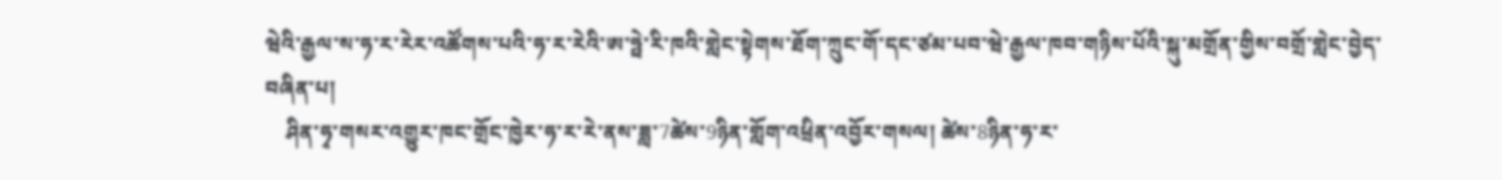ཝེའི་རྒྱལ་ས་ཧ་ར་རེར་འཚོགས་པའི་ཧ་ར་རེའི་ཨ་ཧྥེ་རི་ཁའི་གླེང་སྟེགས་ཐོག་ཀྲུང་གོ་དང་ཙམ་པབ་ཝེ་རྒྱལ་ཁབ་གཉིས་པོའི་སྐུ་མགྲོན་གྱིས་བགྲོ་གླེང་བྱེད་བཞིན་པ།
    ཤིན་ཧྭ་གསར་འགྱུར་ཁང་གྲོང་ཁྱེར་ཧ་ར་རེ་ནས་ཟླ་7ཚེས་9ཉིན་གློག་འཕྲིན་འབྱོར་གསལ། ཚེས་8ཉིན་ཧ་ར་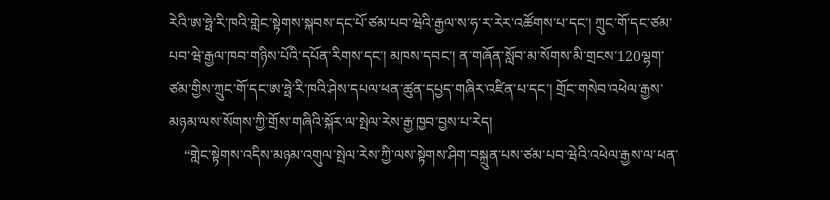རེའི་ཨ་ཧྥེ་རི་ཁའི་གླེང་སྟེགས་སྐབས་དང་པོ་ཙམ་པབ་ཝེའི་རྒྱལ་ས་ཧ་ར་རེར་འཚོགས་པ་དང་། ཀྲུང་གོ་དང་ཙམ་པབ་ཝེ་རྒྱལ་ཁབ་གཉིས་པོའི་དཔོན་རིགས་དང་། མཁས་དབང་། ན་གཞོན་སློབ་མ་སོགས་མི་གྲངས་120ལྷག་ཙམ་གྱིས་ཀྲུང་གོ་དང་ཨ་ཧྥེ་རི་ཁའི་ཤེས་དཔལ་ཕན་ཚུན་དཔྱད་གཞིར་འཛིན་པ་དང་། གྲོང་གསེབ་འཕེལ་རྒྱས་མཉམ་ལས་སོགས་ཀྱི་གྲོས་གཞིའི་སྐོར་ལ་སྤེལ་རེས་རྒྱ་ཁྱབ་བྱས་པ་རེད།
    “གླེང་སྟེགས་འདིས་མཉམ་འགུལ་སྤེལ་རེས་ཀྱི་ལས་སྟེགས་ཤིག་བསྐྲུན་པས་ཙམ་པབ་ཝེའི་འཕེལ་རྒྱས་ལ་ཕན་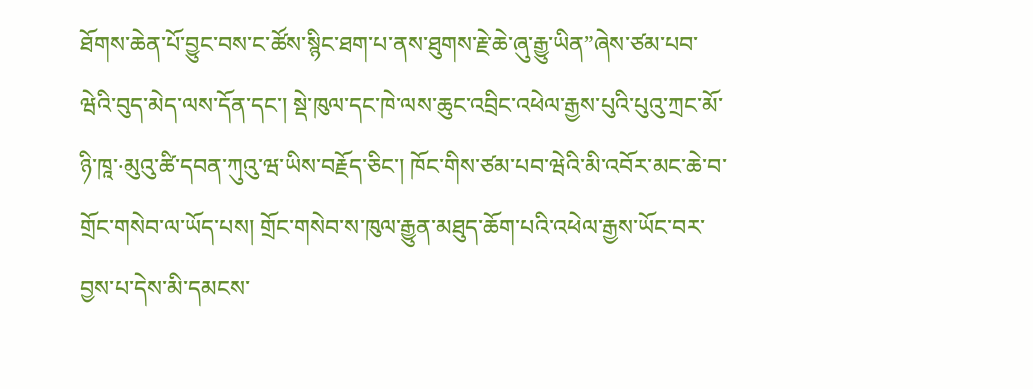ཐོགས་ཆེན་པོ་བྱུང་བས་ང་ཚོས་སྙིང་ཐག་པ་ནས་ཐུགས་རྗེ་ཆེ་ཞུ་རྒྱུ་ཡིན”ཞེས་ཙམ་པབ་ཝེའི་བུད་མེད་ལས་དོན་དང་། སྡེ་ཁུལ་དང་ཁེ་ལས་ཆུང་འབྲིང་འཕེལ་རྒྱས་པུའི་པུའུ་ཀྲང་མོ་ཉི་ཁཱ་·མུའུ་ཚི་དབན་ཀུའུ་ཝ་ཡིས་བརྗོད་ཅིང་། ཁོང་གིས་ཙམ་པབ་ཝེའི་མི་འབོར་མང་ཆེ་བ་གྲོང་གསེབ་ལ་ཡོད་པས། གྲོང་གསེབ་ས་ཁུལ་རྒྱུན་མཐུད་ཆོག་པའི་འཕེལ་རྒྱས་ཡོང་བར་བྱས་པ་དེས་མི་དམངས་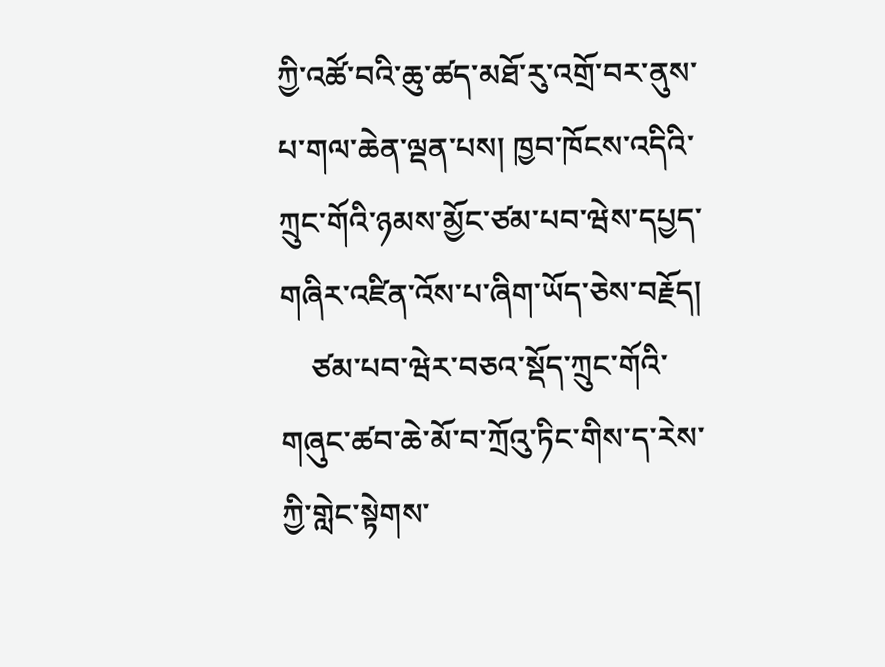ཀྱི་འཚོ་བའི་ཆུ་ཚད་མཐོ་རུ་འགྲོ་བར་ནུས་པ་གལ་ཆེན་ལྡན་པས། ཁྱབ་ཁོངས་འདིའི་ཀྲུང་གོའི་ཉམས་མྱོང་ཙམ་པབ་ཝེས་དཔྱད་གཞིར་འཛིན་འོས་པ་ཞིག་ཡོད་ཅེས་བརྗོད།
    ཙམ་པབ་ཝེར་བཅའ་སྡོད་ཀྲུང་གོའི་གཞུང་ཚབ་ཆེ་མོ་བ་ཀྲོའུ་ཏིང་གིས་ད་རེས་ཀྱི་གླེང་སྟེགས་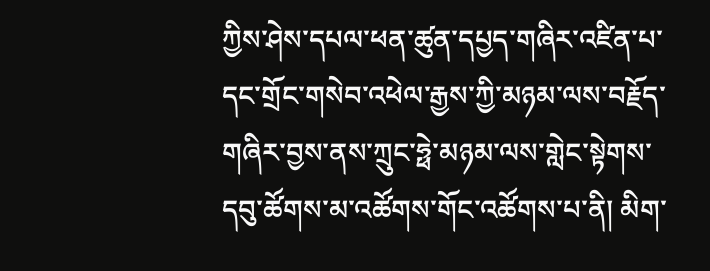ཀྱིས་ཤེས་དཔལ་ཕན་ཚུན་དཔྱད་གཞིར་འཛིན་པ་དང་གྲོང་གསེབ་འཕེལ་རྒྱས་ཀྱི་མཉམ་ལས་བརྗོད་གཞིར་བྱས་ནས་ཀྲུང་ཧྥེ་མཉམ་ལས་གླེང་སྟེགས་དབུ་ཚོགས་མ་འཚོགས་གོང་འཚོགས་པ་ནི། མིག་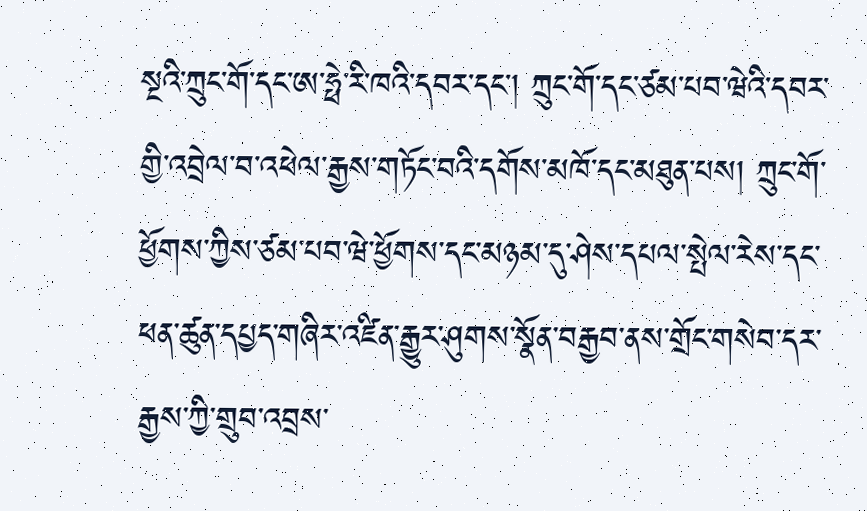སྔའི་ཀྲུང་གོ་དང་ཨ་ཧྥེ་རི་ཁའི་དབར་དང་། ཀྲུང་གོ་དང་ཙམ་པབ་ཝེའི་དབར་གྱི་འབྲེལ་བ་འཕེལ་རྒྱས་གཏོང་བའི་དགོས་མཁོ་དང་མཐུན་པས། ཀྲུང་གོ་ཕྱོགས་ཀྱིས་ཙམ་པབ་ཝེ་ཕྱོགས་དང་མཉམ་དུ་ཤེས་དཔལ་སྤེལ་རེས་དང་ཕན་ཚུན་དཔྱད་གཞིར་འཛིན་རྒྱུར་ཤུགས་སྣོན་བརྒྱབ་ནས་གྲོང་གསེབ་དར་རྒྱས་ཀྱི་གྲུབ་འབྲས་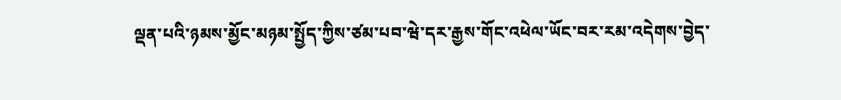ལྡན་པའི་ཉམས་མྱོང་མཉམ་སྤྱོད་ཀྱིས་ཙམ་པབ་ཝེ་དར་རྒྱས་གོང་འཕེལ་ཡོང་བར་རམ་འདེགས་བྱེད་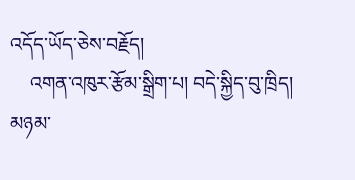འདོད་ཡོད་ཅེས་བརྗོད།
    འགན་འཁུར་རྩོམ་སྒྲིག་པ། བདེ་སྐྱིད་བུ་ཁྲིད།
མཉམ་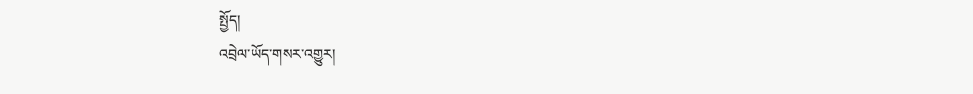སྤྱོད།
འབྲེལ་ཡོད་གསར་འགྱུར།